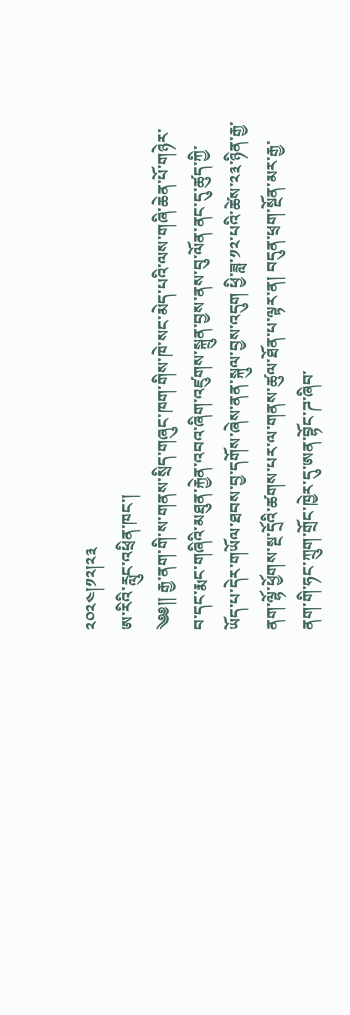༢༠༢༤།༡༢།༢༣
ཨ་རིའི་རླུང་འཕྲིན་ཁང་།
༄༅།། རྒྱ་ནག་གི་ས་གནས་སྲིད་གཞུང་ཁག་གིས་ཁེ་སང་མེད་པའི་ལས་གཞི་ཆེན་པོ་གཉེར་བ་དང་རྨང་གཞིའི་མཐུན་རྐྱེན་འབའ་ཞིག་འཛུགས་སྐྲུན་བྱས་ནས་བུ་ལོན་ནང་དུ་ཚུད་ཀྱི་ཡོད་པ་དེར་གཡོལ་ཐབས་བྱ་དགོས་ཞེས་ནན་སྐུལ་བྱས་འདུག ཕྱི་ཟླ་༡༢་པའི་ཚེས་༢༣་ཉིན་རྒྱ་ནག་ལྷོ་ཕྱོགས་སྔ་དྲོའི་ཚགས་པར་ལ་གནས་ཚུལ་ཐོན་པ་ལྟར་ན། བདུན་ཕྲག་སྔོན་མར་རྒྱ་ནག་གི་ཧང་ཀྲུག་གྲོང་ཁྱེར་དུ་ཨན་བྷོང་ཌ་ཞིབ་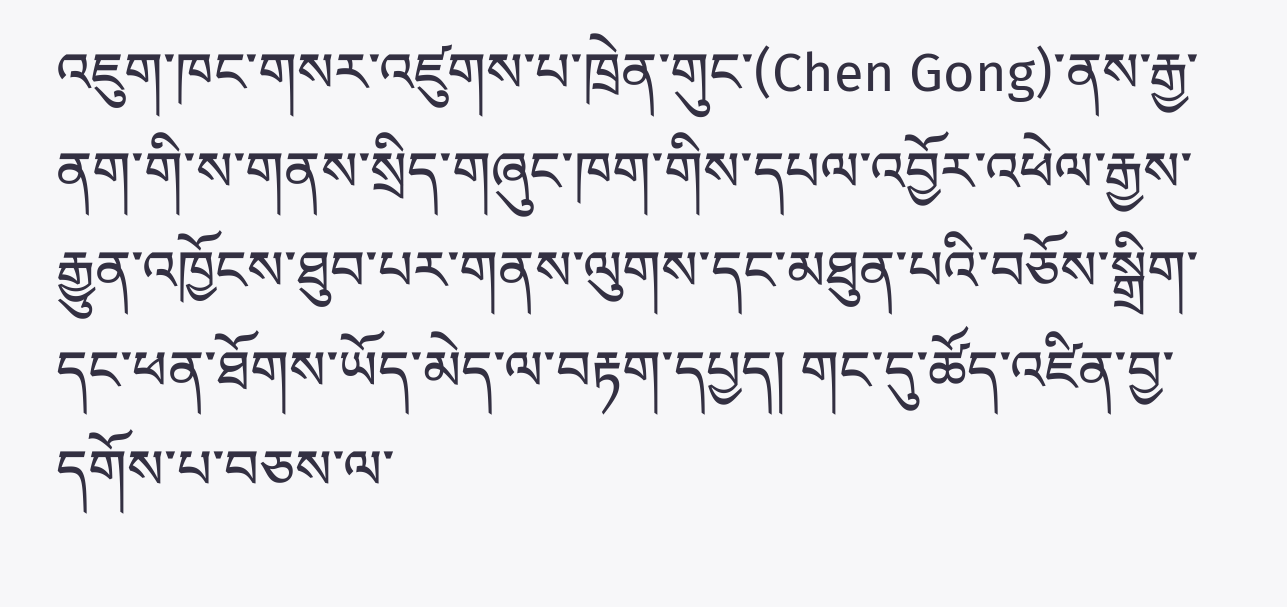འཇུག་ཁང་གསར་འཛུགས་པ་ཁྲེན་གུང་(Chen Gong)་ནས་རྒྱ་ནག་གི་ས་གནས་སྲིད་གཞུང་ཁག་གིས་དཔལ་འབྱོར་འཕེལ་རྒྱས་རྒྱུན་འཁྱོངས་ཐུབ་པར་གནས་ལུགས་དང་མཐུན་པའི་བཅོས་སྒྲིག་དང་ཕན་ཐོགས་ཡོད་མེད་ལ་བརྟག་དཔྱད། གང་དུ་ཚོད་འཛིན་བྱ་དགོས་པ་བཅས་ལ་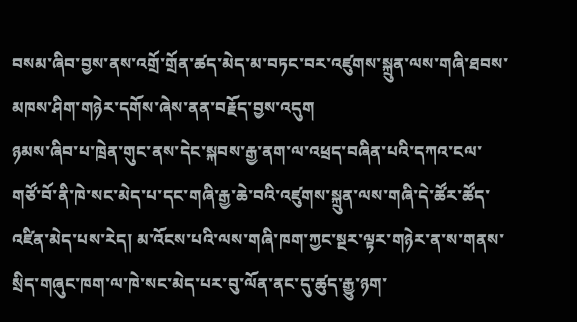བསམ་ཞིབ་བྱས་ནས་འགྲོ་གྲོན་ཚད་མེད་མ་བཏང་བར་འཛུགས་སྐྲུན་ལས་གཞི་ཐབས་མཁས་ཤིག་གཉེར་དགོས་ཞེས་ནན་བརྗོད་བྱས་འདུག
ཉམས་ཞིབ་པ་ཁྲེན་གུང་ནས་དེང་སྐབས་རྒྱ་ནག་ལ་འཕྲད་བཞིན་པའི་དཀའ་ངལ་གཙོ་བོ་ནི་ཁེ་སང་མེད་པ་དང་གཞི་རྒྱ་ཆེ་བའི་འཛུགས་སྐྲུན་ལས་གཞི་དེ་ཚོར་ཚོད་འཛིན་མེད་པས་རེད། མ་འོངས་པའི་ལས་གཞི་ཁག་ཀྱང་སྔར་ལྟར་གཉེར་ན་ས་གནས་སྲིད་གཞུང་ཁག་ལ་ཁེ་སང་མེད་པར་བུ་ལོན་ནང་དུ་ཚུད་རྒྱུ་ཉག་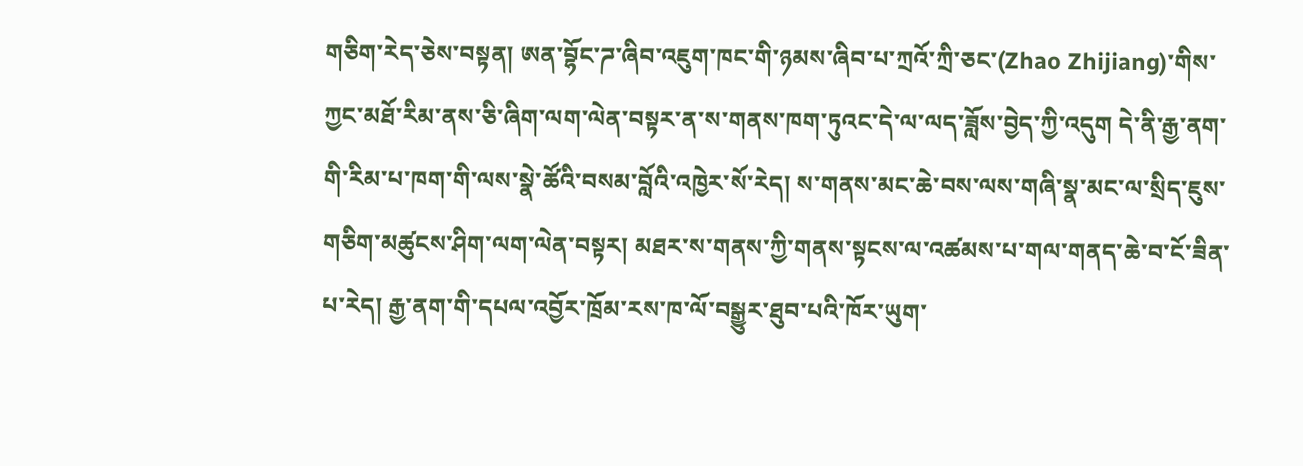གཅིག་རེད་ཅེས་བསྟན། ཨན་བྷོང་ཌ་ཞིབ་འཇུག་ཁང་གི་ཉམས་ཞིབ་པ་ཀྲའོ་ཀྲི་ཅང་(Zhao Zhijiang)་གིས་ཀྱང་མཐོ་རིམ་ནས་ཅི་ཞིག་ལག་ལེན་བསྟར་ན་ས་གནས་ཁག་ཏུའང་དེ་ལ་ལད་ཟློས་བྱེད་ཀྱི་འདུག དེ་ནི་རྒྱ་ནག་གི་རིམ་པ་ཁག་གི་ལས་སྣེ་ཚོའི་བསམ་བློའི་འཁྱེར་སོ་རེད། ས་གནས་མང་ཆེ་བས་ལས་གཞི་སྣ་མང་ལ་སྲིད་ཇུས་གཅིག་མཚུངས་ཤིག་ལག་ལེན་བསྟར། མཐར་ས་གནས་ཀྱི་གནས་སྟངས་ལ་འཚམས་པ་གལ་གནད་ཆེ་བ་ངོ་ཟིན་པ་རེད། རྒྱ་ནག་གི་དཔལ་འབྱོར་ཁྲོམ་རས་ཁ་ལོ་བསྒྱུར་ཐུབ་པའི་ཁོར་ཡུག་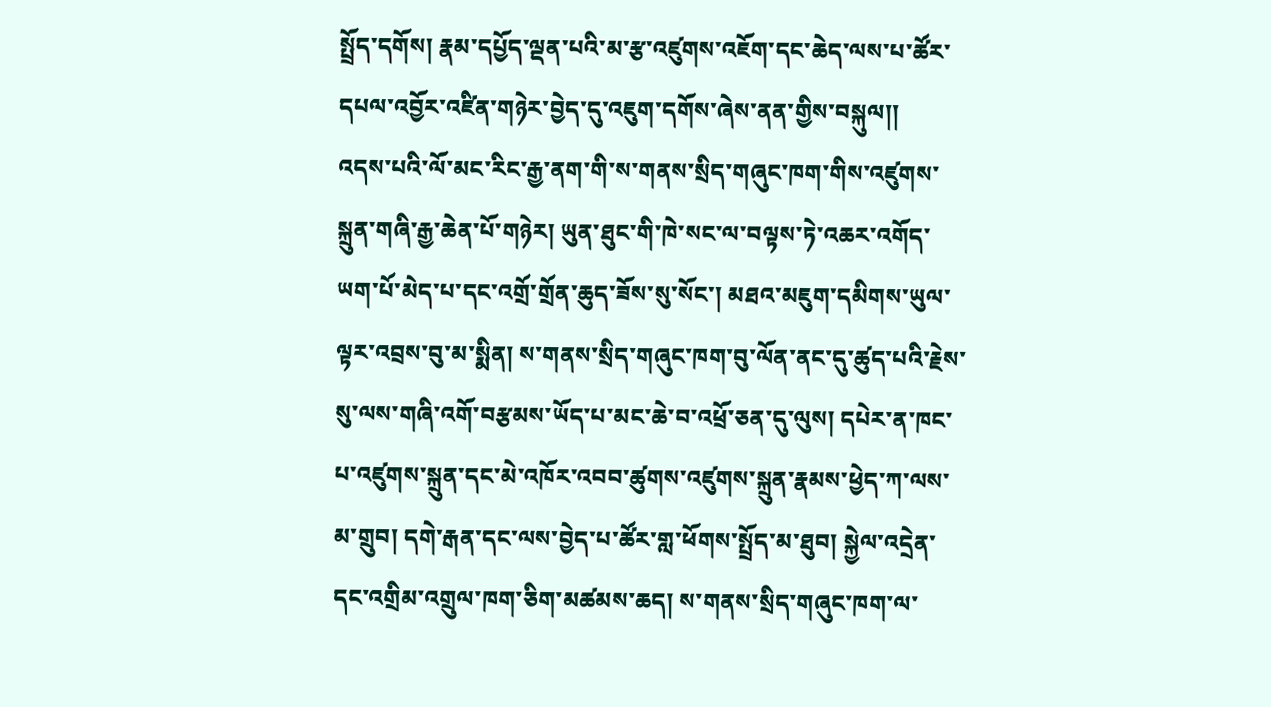སྤྲོད་དགོས། རྣམ་དཔྱོད་ལྡན་པའི་མ་རྩ་འཛུགས་འཇོག་དང་ཆེད་ལས་པ་ཚོར་དཔལ་འབྱོར་འཛིན་གཉེར་བྱེད་དུ་འཇུག་དགོས་ཞེས་ནན་གྱིས་བསྐུལ།།
འདས་པའི་ལོ་མང་རིང་རྒྱ་ནག་གི་ས་གནས་སྲིད་གཞུང་ཁག་གིས་འཛུགས་སྐྲུན་གཞི་རྒྱ་ཆེན་པོ་གཉེར། ཡུན་ཐུང་གི་ཁེ་སང་ལ་བལྟས་ཏེ་འཆར་འགོད་ཡག་པོ་མེད་པ་དང་འགྲོ་གྲོན་ཆུད་ཟོས་སུ་སོང་། མཐའ་མཇུག་དམིགས་ཡུལ་ལྟར་འབྲས་བུ་མ་སྨིན། ས་གནས་སྲིད་གཞུང་ཁག་བུ་ལོན་ནང་དུ་ཚུད་པའི་རྗེས་སུ་ལས་གཞི་འགོ་བརྩམས་ཡོད་པ་མང་ཆེ་བ་འཕྲོ་ཅན་དུ་ལུས། དཔེར་ན་ཁང་པ་འཛུགས་སྐྲུན་དང་མེ་འཁོར་འབབ་ཚུགས་འཛུགས་སྐྲུན་རྣམས་ཕྱེད་ཀ་ལས་མ་གྲུབ། དགེ་རྒན་དང་ལས་བྱེད་པ་ཚོར་གླ་ཕོགས་སྤྲོད་མ་ཐུབ། སྐྱེལ་འདྲེན་དང་འགྲིམ་འགྲུལ་ཁག་ཅིག་མཚམས་ཆད། ས་གནས་སྲིད་གཞུང་ཁག་ལ་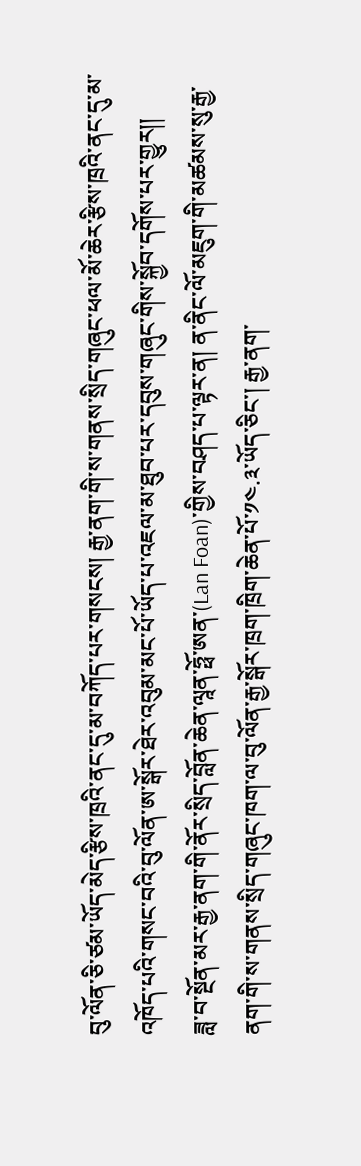བུ་ལོན་ཅི་ཙམ་ཡོད་མེད་རྩིས་ཁྲའི་ནང་དུ་མ་བཀོད་པར་གསངས། རྒྱ་ནག་གི་ས་གནས་སྲིད་གཞུང་ཕལ་མོ་ཆེར་རྩིས་ཁྲའི་ནང་དུ་མ་འཁོད་པའི་གསང་བའི་བུ་ལོན་ཨ་སྒོར་ཐེར་འབུམ་མང་པོ་ཡོད་པ་འཇལ་མ་ཐུབ་པར་དབུས་གཞུང་གིས་སྐྱོབ་དགོས་པར་གྱུར།།
ཟླ་བ་སྔོན་མར་རྒྱ་ནག་གི་ནོར་སྲིད་བློན་ཆེན་ལཱན་ཧྥོ་ཨན་(Lan Foan)་གྱིས་བཤད་པ་ལྟར་ན། ན་ནིང་ལོ་མཇུག་གི་མཚམས་སུ་རྒྱ་ནག་གི་ས་གནས་སྲིད་གཞུང་ཁག་ལ་བུ་ལོན་རྒྱ་སྒོར་ཁྲག་ཁྲིག་ཆེན་པོ་༡༤.༣་ཡོད་ཅིང་། རྒྱ་ནག་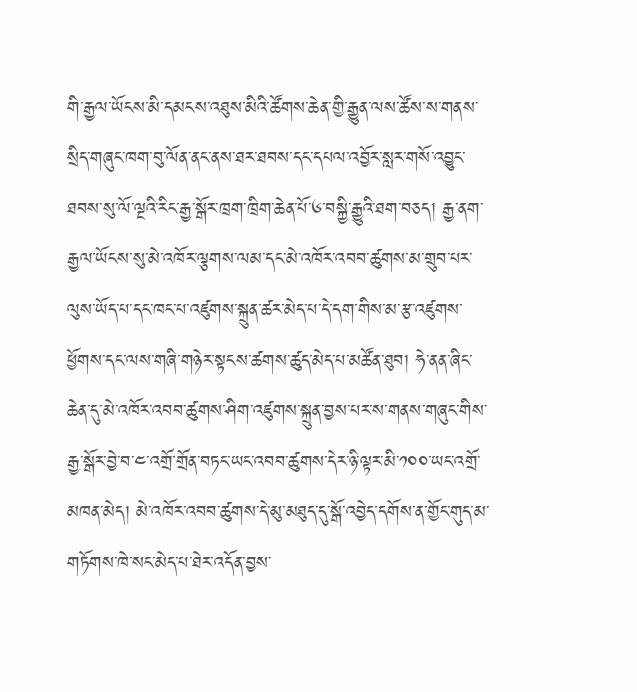གི་རྒྱལ་ཡོངས་མི་དམངས་འཐུས་མིའི་ཚོགས་ཆེན་གྱི་རྒྱུན་ལས་ཚོས་ས་གནས་སྲིད་གཞུང་ཁག་བུ་ལོན་ནང་ནས་ཐར་ཐབས་དང་དཔལ་འབྱོར་སླར་གསོ་འབྱུང་ཐབས་སུ་ལོ་ལྔའི་རིང་རྒྱ་སྒོར་ཁྲག་ཁྲིག་ཆེན་པོ་༦་བསྐྱི་རྒྱུའི་ཐག་བཅད། རྒྱ་ནག་རྒྱལ་ཡོངས་སུ་མེ་འཁོར་ལྕགས་ལམ་དང་མེ་འཁོར་འབབ་ཚུགས་མ་གྲུབ་པར་ལུས་ཡོད་པ་དང་ཁང་པ་འཛུགས་སྐྲུན་ཚར་མེད་པ་དེ་དག་གིས་མ་རྩ་འཛུགས་ཕྱོགས་དང་ལས་གཞི་གཉེར་སྟངས་ཚགས་ཚུད་མེད་པ་མཚོན་ཐུབ། ཧེ་ནན་ཞིང་ཆེན་དུ་མེ་འཁོར་འབབ་ཚུགས་ཤིག་འཛུགས་སྐྲུན་བྱས་པར་ས་གནས་གཞུང་གིས་རྒྱ་སྒོར་བྱེ་བ་༤་འགྲོ་གྲོན་བཏང་ཡང་འབབ་ཚུགས་དེར་ཉི་ལྟར་མི་༡༠༠་ཡང་འགྲོ་མཁན་མེད། མེ་འཁོར་འབབ་ཚུགས་དེ་མུ་མཐུད་དུ་སྒོ་འབྱེད་དགོས་ན་གྱོང་གུད་མ་གཏོགས་ཁེ་སང་མེད་པ་ཐེར་འདོན་བྱས་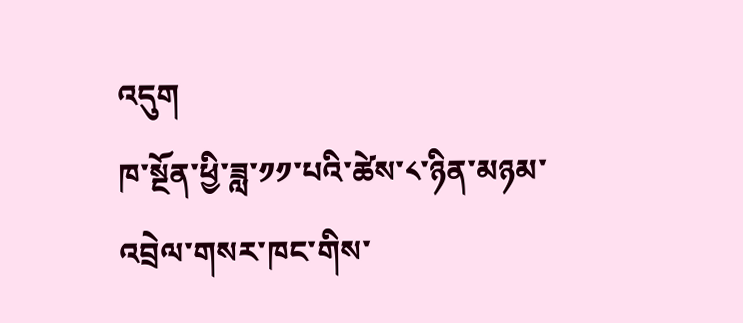འདུག
ཁ་སྔོན་ཕྱི་ཟླ་༡༡་པའི་ཚེས་༨་ཉིན་མཉམ་འབྲེལ་གསར་ཁང་གིས་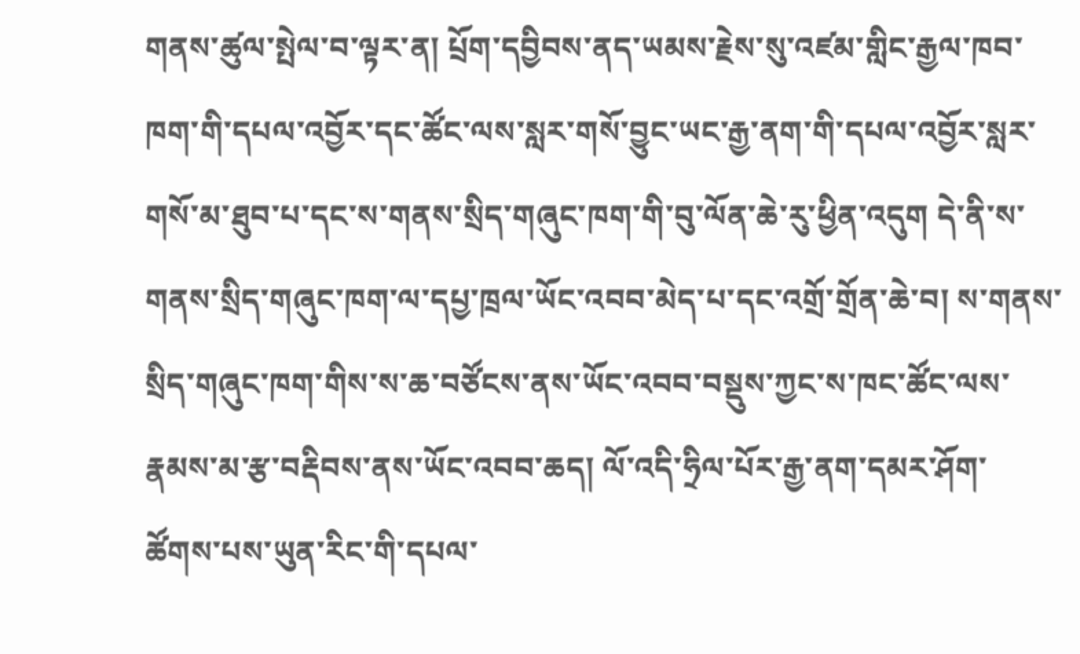གནས་ཚུལ་སྤེལ་བ་ལྟར་ན། པྲོག་དབྱིབས་ནད་ཡམས་རྗེས་སུ་འཛམ་གླིང་རྒྱལ་ཁབ་ཁག་གི་དཔལ་འབྱོར་དང་ཚོང་ལས་སླར་གསོ་བྱུང་ཡང་རྒྱ་ནག་གི་དཔལ་འབྱོར་སླར་གསོ་མ་ཐུབ་པ་དང་ས་གནས་སྲིད་གཞུང་ཁག་གི་བུ་ལོན་ཆེ་རུ་ཕྱིན་འདུག དེ་ནི་ས་གནས་སྲིད་གཞུང་ཁག་ལ་དཔྱ་ཁྲལ་ཡོང་འབབ་མེད་པ་དང་འགྲོ་གྲོན་ཆེ་བ། ས་གནས་སྲིད་གཞུང་ཁག་གིས་ས་ཆ་བཙོངས་ནས་ཡོང་འབབ་བསྡུས་ཀྱང་ས་ཁང་ཚོང་ལས་རྣམས་མ་རྩ་བརྡིབས་ནས་ཡོང་འབབ་ཆད། ལོ་འདི་ཧྲིལ་པོར་རྒྱ་ནག་དམར་ཤོག་ཚོགས་པས་ཡུན་རིང་གི་དཔལ་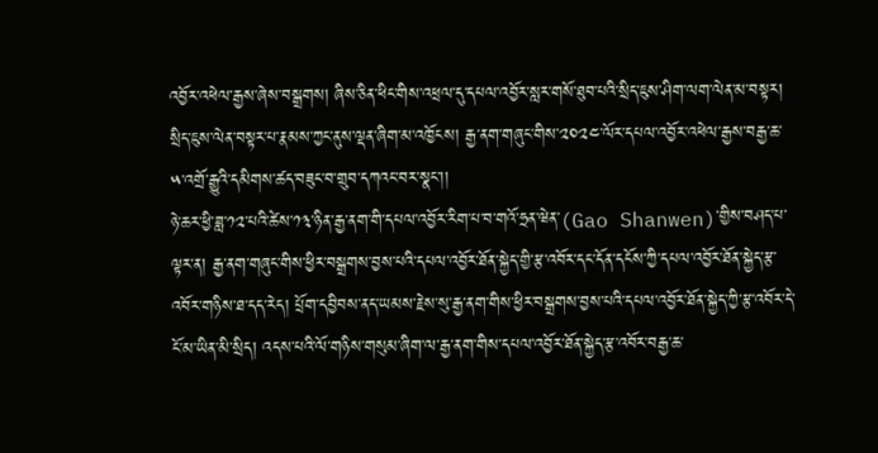འབྱོར་འཕེལ་རྒྱས་ཞེས་བསྒྲགས། ཞིས་ཅིན་ཕིང་གིས་འཕྲལ་དུ་དཔལ་འབྱོར་སླར་གསོ་ཐུབ་པའི་སྲིད་ཇུས་ཤིག་ལག་ལེན་མ་བསྟར། སྲིད་ཇུས་ལེན་བསྟར་པ་རྣམས་ཀྱང་ནུས་ལྡན་ཞིག་མ་འཁྱོངས། རྒྱ་ནག་གཞུང་གིས་༢༠༢༤་ལོར་དཔལ་འབྱོར་འཕེལ་རྒྱས་བརྒྱ་ཆ་༥་འགྲོ་རྒྱུའི་དམིགས་ཚད་བཟུང་བ་གྲུབ་དཀའང་བར་སྣང་།།
ཉེ་ཆར་ཕྱི་ཟླ་༡༢་པའི་ཚེས་༡༣་ཉིན་རྒྱ་ནག་གི་དཔལ་འབྱོར་རིག་པ་བ་གའོ་ཧྲན་ཝེན་(Gao Shanwen)་གྱིས་བཤད་པ་ལྟར་ན། རྒྱ་ནག་གཞུང་གིས་ཕྱིར་བསྒྲགས་བྱས་པའི་དཔལ་འབྱོར་ཐོན་སྐྱེད་གྱི་རྩ་འབོར་དང་དོན་དངོས་ཀྱི་དཔལ་འབྱོར་ཐོན་སྐྱེད་རྩ་འབོར་གཉིས་ཐ་དད་རེད། པྲོག་དབྱིབས་ནད་ཡམས་རྗེས་སུ་རྒྱ་ནག་གིས་ཕྱིར་བསྒྲགས་བྱས་པའི་དཔལ་འབྱོར་ཐོན་སྐྱེད་ཀྱི་རྩ་འབོར་དེ་ངོ་མ་ཡིན་མི་སྲིད། འདས་པའི་ལོ་གཉིས་གསུམ་ཞིག་ལ་རྒྱ་ནག་གིས་དཔལ་འབྱོར་ཐོན་སྐྱེད་རྩ་འབོར་བརྒྱ་ཆ་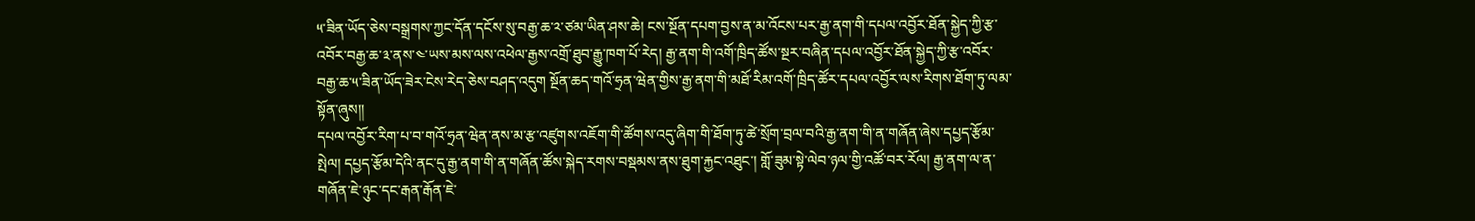༥་ཟིན་ཡོད་ཅེས་བསྒྲགས་ཀྱང་དོན་དངོས་སུ་བརྒྱ་ཆ་༢་ཙམ་ཡིན་ཤས་ཆེ། ངས་སྔོན་དཔག་བྱས་ན་མ་འོངས་པར་རྒྱ་ནག་གི་དཔལ་འབྱོར་ཐོན་སྐྱེད་ཀྱི་རྩ་འབོར་བརྒྱ་ཆ་༣་ནས་༤་ཡས་མས་ལས་འཕེལ་རྒྱས་འགྲོ་ཐུབ་རྒྱུ་ཁག་པོ་རེད། རྒྱ་ནག་གི་འགོ་ཁྲིད་ཚོས་སྔར་བཞིན་དཔལ་འབྱོར་ཐོན་སྐྱེད་ཀྱི་རྩ་འབོར་བརྒྱ་ཆ་༥་ཟིན་ཡོད་ཟེར་ངེས་རེད་ཅེས་བཤད་འདུག སྔོན་ཆད་གའོ་ཧྲན་ཝེན་གྱིས་རྒྱ་ནག་གི་མཐོ་རིམ་འགོ་ཁྲིད་ཚོར་དཔལ་འབྱོར་ལས་རིགས་ཐོག་ཏུ་ལམ་སྟོན་ཞུས།།
དཔལ་འབྱོར་རིག་པ་བ་གའོ་ཧྲན་ཝེན་ནས་མ་རྩ་འཛུགས་འཇོག་གི་ཚོགས་འདུ་ཞིག་གི་ཐོག་ཏུ་ཚེ་སྲོག་བྲལ་བའི་རྒྱ་ནག་གི་ན་གཞོན་ཞེས་དཔྱད་རྩོམ་སྤེལ། དཔྱད་རྩོམ་དེའི་ནང་དུ་རྒྱ་ནག་གི་ན་གཞོན་ཚོས་སྐེད་རགས་བསྡམས་ནས་ཐུག་རྐྱང་འཐུང་། གློ་ཟུམ་སྟེ་ལེབ་ཉལ་གྱི་འཚོ་བར་རོལ། རྒྱ་ནག་ལ་ན་གཞོན་ཇེ་ཉུང་དང་རྒན་རྒོན་ཇེ་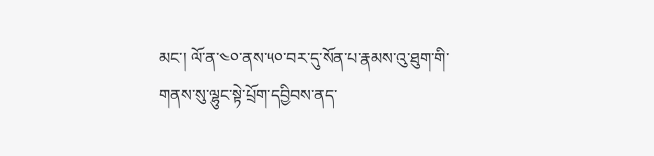མང་། ལོ་ན་༤༠་ནས་༥༠་བར་དུ་སོན་པ་རྣམས་འུ་ཐུག་གི་གནས་སུ་ལྷུང་སྟེ་པྲོག་དབྱིབས་ནད་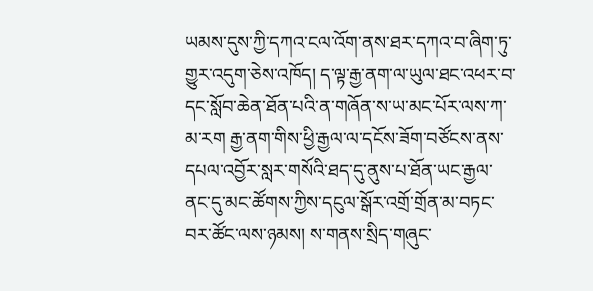ཡམས་དུས་ཀྱི་དཀའ་ངལ་འོག་ནས་ཐར་དཀའ་བ་ཞིག་ཏུ་གྱུར་འདུག་ཅེས་འཁོད། ད་ལྟ་རྒྱ་ནག་ལ་ཡུལ་ཐང་འཕར་བ་དང་སློབ་ཆེན་ཐོན་པའི་ན་གཞོན་ས་ཡ་མང་པོར་ལས་ཀ་མ་རག རྒྱ་ནག་གིས་ཕྱི་རྒྱལ་ལ་དངོས་ཟོག་བཙོངས་ནས་དཔལ་འབྱོར་སླར་གསོའི་ཐད་དུ་ནུས་པ་ཐོན་ཡང་རྒྱལ་ནང་དུ་མང་ཚོགས་ཀྱིས་དངུལ་སྒོར་འགྲོ་གྲོན་མ་བཏང་བར་ཚོང་ལས་ཉམས། ས་གནས་སྲིད་གཞུང་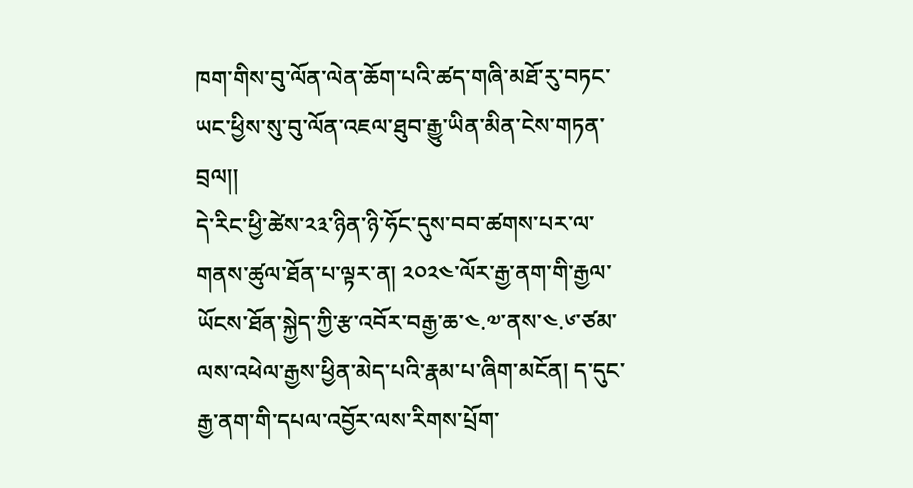ཁག་གིས་བུ་ལོན་ལེན་ཆོག་པའི་ཚད་གཞི་མཐོ་རུ་བཏང་ཡང་ཕྱིས་སུ་བུ་ལོན་འཇལ་ཐུབ་རྒྱུ་ཡིན་མིན་ངེས་གཏན་བྲལ།།
དེ་རིང་ཕྱི་ཚེས་༢༣་ཉིན་ཉི་ཧོང་དུས་བབ་ཚགས་པར་ལ་གནས་ཚུལ་ཐོན་པ་ལྟར་ན། ༢༠༢༤་ལོར་རྒྱ་ནག་གི་རྒྱལ་ཡོངས་ཐོན་སྐྱེད་ཀྱི་རྩ་འབོར་བརྒྱ་ཆ་༤.༧་ནས་༤.༦་ཙམ་ལས་འཕེལ་རྒྱས་ཕྱིན་མེད་པའི་རྣམ་པ་ཞིག་མངོན། ད་དུང་རྒྱ་ནག་གི་དཔལ་འབྱོར་ལས་རིགས་པྲོག་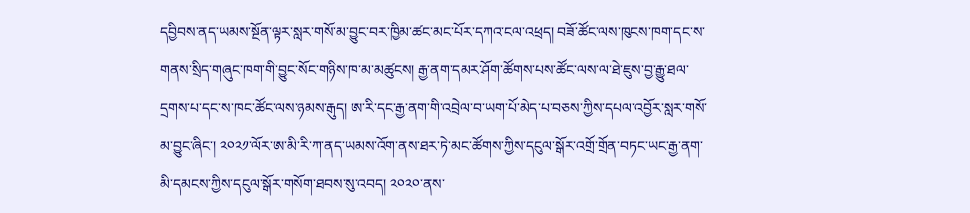དབྱིབས་ནད་ཡམས་སྔོན་ལྟར་སླར་གསོ་མ་བྱུང་བར་ཁྱིམ་ཚང་མང་པོར་དཀའ་ངལ་འཕྲད། བཟོ་ཚོང་ལས་ཁུངས་ཁག་དང་ས་གནས་སྲིད་གཞུང་ཁག་གི་བྱུང་སོང་གཉིས་ཁ་མ་མཚུངས། རྒྱ་ནག་དམར་ཤོག་ཚོགས་པས་ཚོང་ལས་ལ་ཐེ་ཇུས་བྱ་རྒྱུ་ཐལ་དྲགས་པ་དང་ས་ཁང་ཚོང་ལས་ཉམས་རྒུད། ཨ་རི་དང་རྒྱ་ནག་གི་འབྲེལ་བ་ཡག་པོ་མེད་པ་བཅས་ཀྱིས་དཔལ་འབྱོར་སླར་གསོ་མ་བྱུང་ཞིང་། ༢༠༢༡་ལོར་ཨ་མི་རི་ཀ་ནད་ཡམས་འོག་ནས་ཐར་ཏེ་མང་ཚོགས་ཀྱིས་དངུལ་སྒོར་འགྲོ་གྲོན་བཏང་ཡང་རྒྱ་ནག་མི་དམངས་ཀྱིས་དངུལ་སྒོར་གསོག་ཐབས་སུ་འབད། ༢༠༢༠་ནས་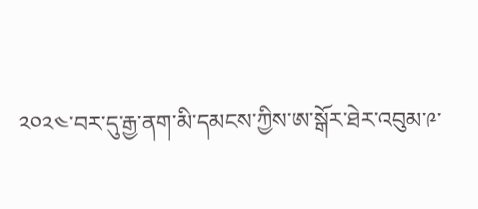༢༠༢༤་བར་དུ་རྒྱ་ནག་མི་དམངས་ཀྱིས་ཨ་སྒོར་ཐེར་འབུམ་༩་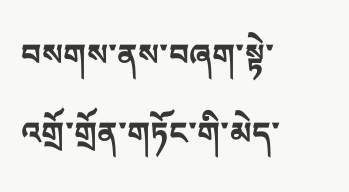བསགས་ནས་བཞག་སྟེ་འགྲོ་གྲོན་གཏོང་གི་མེད་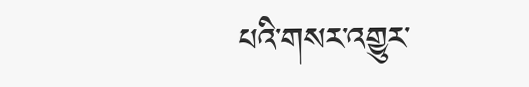པའི་གསར་འགྱུར་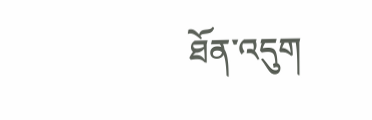ཐོན་འདུག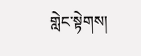གླེང་སྟེགས།